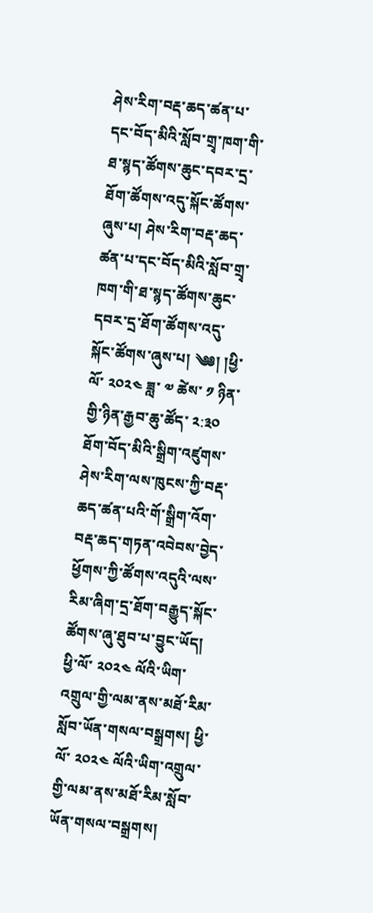ཤེས་རིག་བརྡ་ཆད་ཚན་པ་དང་བོད་མིའི་སློབ་གྲྭ་ཁག་གི་ཐ་སྙད་ཚོགས་ཆུང་དབར་དྲ་ཐོག་ཚོགས་འདུ་སྐོང་ཚོགས་ཞུས་པ། ཤེས་རིག་བརྡ་ཆད་ཚན་པ་དང་བོད་མིའི་སློབ་གྲྭ་ཁག་གི་ཐ་སྙད་ཚོགས་ཆུང་དབར་དྲ་ཐོག་ཚོགས་འདུ་སྐོང་ཚོགས་ཞུས་པ། ༄༅། །ཕྱི་ལོ་ ༢༠༢༤ ཟླ་ ༧ ཚེས་ ༡ ཉིན་གྱི་ཉིན་རྒྱབ་ཆུ་ཚོད་ ༢:༣༠ ཐོག་བོད་མིའི་སྒྲིག་འཛུགས་ཤེས་རིག་ལས་ཁུངས་ཀྱི་བརྡ་ཆད་ཚན་པའི་གོ་སྒྲིག་འོག་བརྡ་ཆད་གཏན་འབེབས་བྱེད་ཕྱོགས་ཀྱི་ཚོགས་འདུའི་ལས་རིམ་ཞིག་དྲ་ཐོག་བརྒྱུད་སྐོང་ཚོགས་ཞུ་ཐུབ་པ་བྱུང་ཡོད། ཕྱི་ལོ་ ༢༠༢༤ ལོའི་ཡིག་འགྲུལ་གྱི་ལམ་ནས་མཐོ་རིམ་སློབ་ཡོན་གསལ་བསྒྲགས། ཕྱི་ལོ་ ༢༠༢༤ ལོའི་ཡིག་འགྲུལ་གྱི་ལམ་ནས་མཐོ་རིམ་སློབ་ཡོན་གསལ་བསྒྲགས།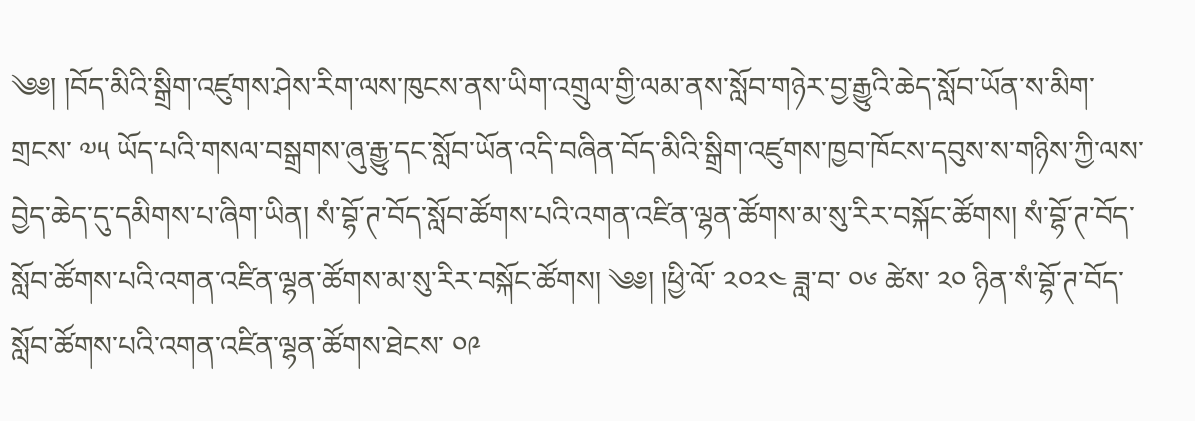༄༅། །བོད་མིའི་སྒྲིག་འཛུགས་ཤེས་རིག་ལས་ཁུངས་ནས་ཡིག་འགྲུལ་གྱི་ལམ་ནས་སློབ་གཉེར་བྱ་རྒྱུའི་ཆེད་སློབ་ཡོན་ས་མིག་གྲངས་ ༧༥ ཡོད་པའི་གསལ་བསྒྲགས་ཞུ་རྒྱུ་དང་སློབ་ཡོན་འདི་བཞིན་བོད་མིའི་སྒྲིག་འཛུགས་ཁྱབ་ཁོངས་དབུས་ས་གཉིས་ཀྱི་ལས་བྱེད་ཆེད་དུ་དམིགས་པ་ཞིག་ཡིན། སཾ་བྷོ་ཊ་བོད་སློབ་ཚོགས་པའི་འགན་འཛིན་ལྷན་ཚོགས་མ་སུ་རིར་བསྐོང་ཚོགས། སཾ་བྷོ་ཊ་བོད་སློབ་ཚོགས་པའི་འགན་འཛིན་ལྷན་ཚོགས་མ་སུ་རིར་བསྐོང་ཚོགས། ༄༅། །ཕྱི་ལོ་ ༢༠༢༤ ཟླ་བ་ ༠༦ ཚེས་ ༢༠ ཉིན་སཾ་བྷོ་ཊ་བོད་སློབ་ཚོགས་པའི་འགན་འཛིན་ལྷན་ཚོགས་ཐེངས་ ༠༩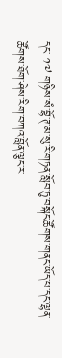དང་ ༡༧ གཉིས་སཾ་བྷོ་ཊ་མ་སུ་རི་གཏན་སློབ་ཏུ་བསྐོང་ཚོགས་གནང་ཡོད་པ་དང་ལྷན་ཚོགས་ཐོག་ཤེས་རིག་བཀའ་བློན་ལྕང་ར་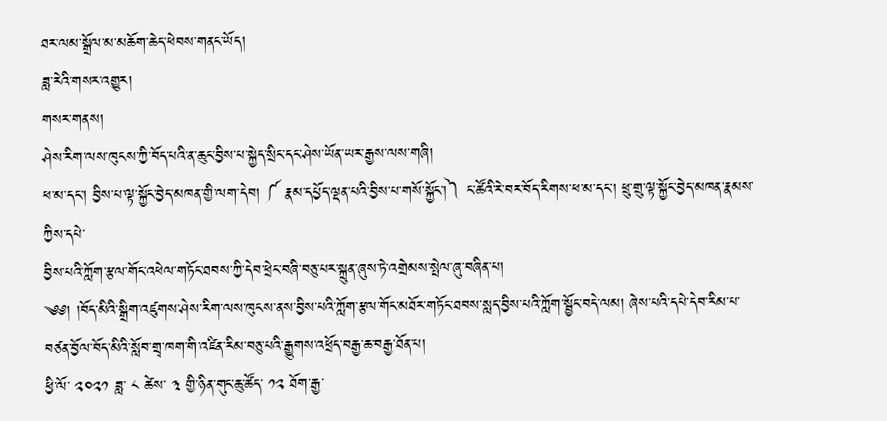ཐར་ལམ་སྒྲོལ་མ་མཆོག་ཆེད་ཕེབས་གནང་ཡོད།
ཟླ་རེའི་གསར་འགྱུར།
གསར་གནས།
ཤེས་རིག་ལས་ཁུངས་ཀྱི་བོད་པའི་ན་ཆུང་བྱིས་པ་སྐྱེད་སྲིང་དང་ཤེས་ཡོན་ཡར་རྒྱས་ལས་གཞི།
ཕ་མ་དང་། བྱིས་པ་ལྟ་སྐྱོང་བྱེད་མཁན་གྱི་ལག་དེབ། ༼ རྣམ་དཔྱོད་ལྡན་པའི་བྱིས་པ་གསོ་སྐྱོང་།༽ ང་ཚོའི་རེ་བར་བོད་རིགས་ཕ་མ་དང་། ཕྲུ་གྲུ་ལྟ་སྐྱོང་བྱེད་མཁན་རྣམས་ཀྱིས་དཔེ་
བྱིས་པའི་ཀློག་རྩལ་གོང་འཕེལ་གཏོང་ཐབས་ཀྱི་དེབ་ཕྲེང་བཞི་བཅུ་པར་སྐྲུན་ཞུས་ཏེ་འགྲེམས་སྤེལ་ཞུ་བཞིན་པ།
༄༅། །བོད་མིའི་སྒྲིག་འཛུགས་ཤེས་རིག་ལས་ཁུངས་ནས་བྱིས་པའི་ཀློག་རྩལ་གོང་མཐོར་གཏོང་ཐབས་སླད་བྱིས་པའི་ཀློག་སྦྱོང་བདེ་ལམ། ཞེས་པའི་དཔེ་དེབ་རིམ་པ་
བཙན་བྱོལ་བོད་མིའི་སློབ་གྲྭ་ཁག་གི་འཛིན་རིམ་བཅུ་པའི་རྒྱུགས་འཕྲོད་བརྒྱ་ཆ་བརྒྱ་ཐོན་པ།
ཕྱི་ལོ་ ༢༠༢༡ ཟླ་ ༨ ཚེས་ ༣ གྱི་ཉིན་གུང་ཆུ་ཚོད་ ༡༢ ཐོག་རྒྱ་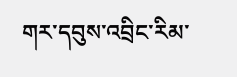གར་དབུས་འབྲིང་རིམ་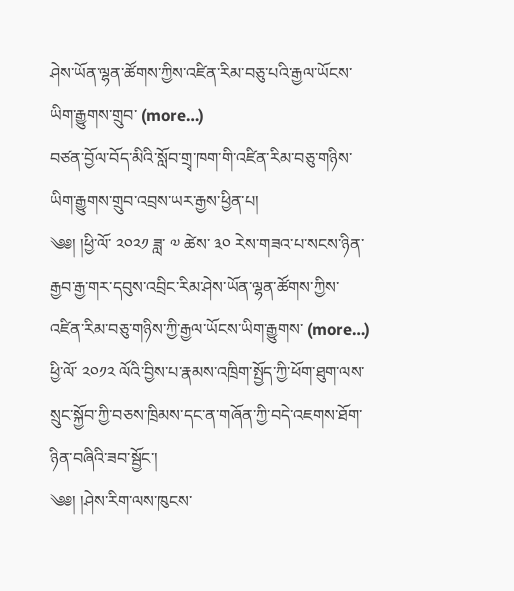ཤེས་ཡོན་ལྷན་ཚོགས་ཀྱིས་འཛིན་རིམ་བཅུ་པའི་རྒྱལ་ཡོངས་ཡིག་རྒྱུགས་གྲུབ་ (more…)
བཙན་བྱོལ་བོད་མིའི་སློབ་གྲྭ་ཁག་གི་འཛིན་རིམ་བཅུ་གཉིས་ཡིག་རྒྱུགས་གྲུབ་འབྲས་ཡར་རྒྱས་ཕྱིན་པ།
༄༅། །ཕྱི་ལོ་ ༢༠༢༡ ཟླ་ ༧ ཚེས་ ༣༠ རེས་གཟའ་པ་སངས་ཉིན་རྒྱབ་རྒྱ་གར་དབུས་འབྲིང་རིམ་ཤེས་ཡོན་ལྷན་ཚོགས་ཀྱིས་འཛིན་རིམ་བཅུ་གཉིས་ཀྱི་རྒྱལ་ཡོངས་ཡིག་རྒྱུགས་ (more…)
ཕྱི་ལོ་ ༢༠༡༢ ལོའི་བྱིས་པ་རྣམས་འཁྲིག་སྤྱོད་ཀྱི་ཕོག་ཐུག་ལས་སྲུང་སྐྱོབ་ཀྱི་བཅས་ཁྲིམས་དང་ན་གཞོན་ཀྱི་བདེ་འཇགས་ཐོག་ཉིན་བཞིའི་ཟབ་སྦྱོང་།
༄༅། །ཤེས་རིག་ལས་ཁུངས་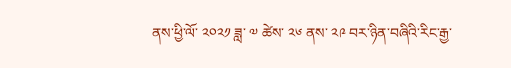ནས་ཕྱི་ལོ་ ༢༠༢༡ ཟླ་ ༧ ཚེས་ ༢༦ ནས་ ༢༩ བར་ཉིན་བཞིའི་རིང་རྒྱ་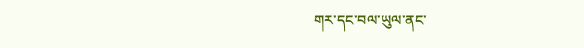གར་དང་བལ་ཡུལ་ནང་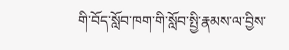གི་བོད་སློབ་ཁག་གི་སློབ་སྤྱི་རྣམས་ལ་བྱིས་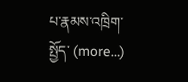པ་རྣམས་འཁྲིག་སྤྱོད་ (more…)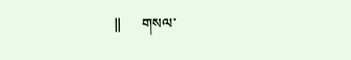||      གསལ་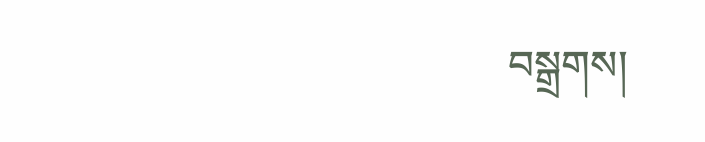བསྒྲགས།